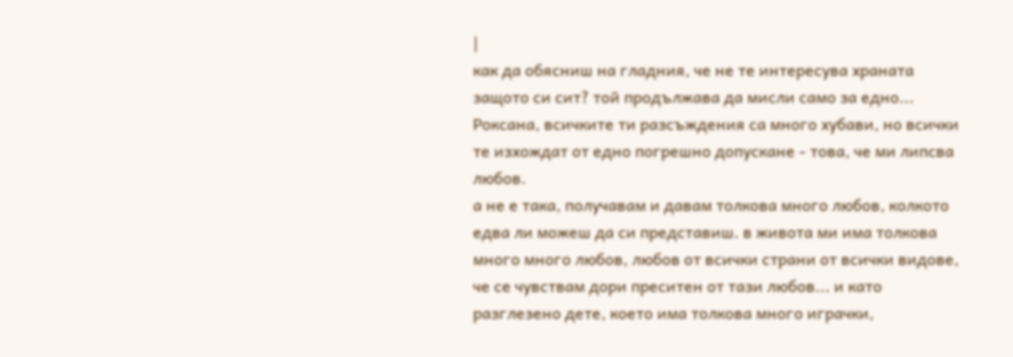|
как да обясниш на гладния, че не те интересува храната защото си сит? той продължава да мисли само за едно...
Роксана, всичките ти разсъждения са много хубави, но всички те изхождат от едно погрешно допускане - това, че ми липсва любов.
а не е така, получавам и давам толкова много любов, колкото едва ли можеш да си представиш. в живота ми има толкова много много любов, любов от всички страни от всички видове, че се чувствам дори преситен от тази любов... и като разглезено дете, което има толкова много играчки,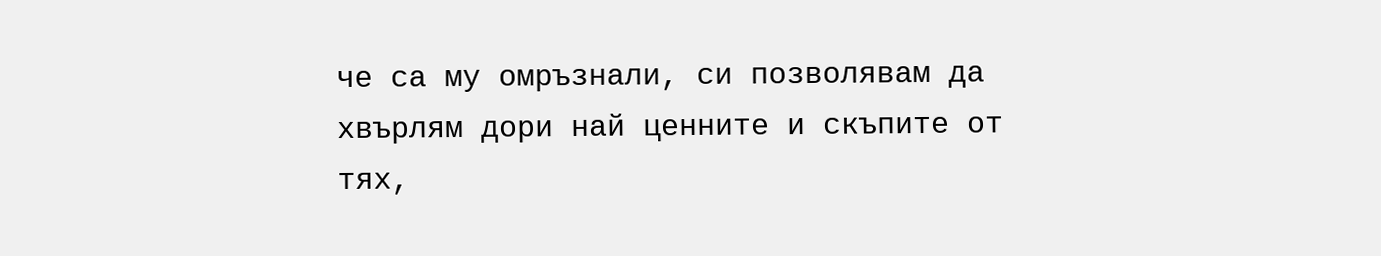че са му омръзнали, си позволявам да хвърлям дори най ценните и скъпите от тях,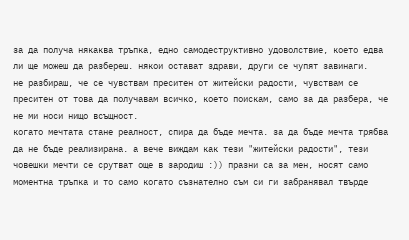за да получа някаква тръпка, едно самодеструктивно удоволствие, което едва ли ще можеш да разбереш. някои остават здрави, други се чупят завинаги.
не разбираш, че се чувствам преситен от житейски радости, чувствам се преситен от това да получавам всичко, което поискам, само за да разбера, че не ми носи нищо всъщност.
когато мечтата стане реалност, спира да бъде мечта. за да бъде мечта трябва да не бъде реализирана. а вече виждам как тези "житейски радости", тези човешки мечти се срутват още в зародиш :)) празни са за мен, носят само моментна тръпка и то само когато съзнателно съм си ги забранявал твърде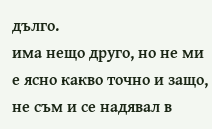дълго.
има нещо друго, но не ми е ясно какво точно и защо, не съм и се надявал в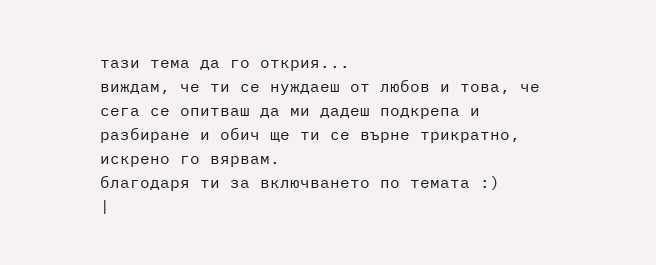тази тема да го открия...
виждам, че ти се нуждаеш от любов и това, че сега се опитваш да ми дадеш подкрепа и разбиране и обич ще ти се върне трикратно, искрено го вярвам.
благодаря ти за включването по темата :)
|